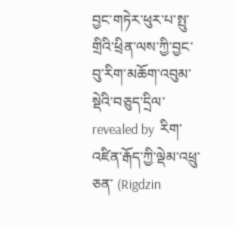བྱང་གཏེར་ཕུར་པ་སྤུ་གྲིའི་ཕྲིན་ལས་ཀྱི་བྱང་བུ་རིག་མཆོག་འབུམ་སྡེའི་བཅུད་དྲིལ་
revealed by  རིག་འཛིན་རྒོད་ཀྱི་ལྡེམ་འཕྲུ་ཅན་ (Rigdzin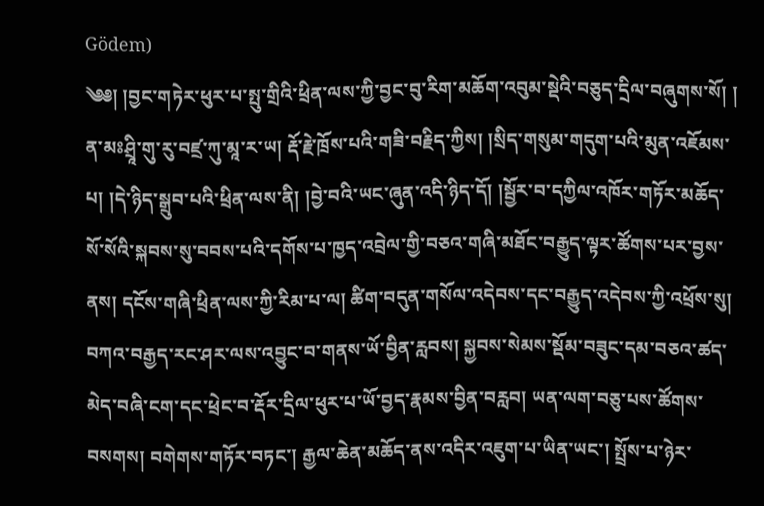Gödem)
༄༅། །བྱང་གཏེར་ཕུར་པ་སྤུ་གྲིའི་ཕྲིན་ལས་ཀྱི་བྱང་བུ་རིག་མཆོག་འབུམ་སྡེའི་བཅུད་དྲིལ་བཞུགས་སོ། ། ན་མཿཤྲཱི་གུ་རུ་བཛྲ་ཀུ་མཱ་ར་ཡ། རྡོ་རྗེ་ཁྲོས་པའི་གཟི་བརྗིད་ཀྱིས། །སྲིད་གསུམ་གདུག་པའི་མུན་འཇོམས་པ། །དེ་ཉིད་སྒྲུབ་པའི་ཕྲིན་ལས་ནི། །བྱེ་བའི་ཡང་ཞུན་འདི་ཉིད་དོ། །སྦྱོར་བ་དཀྱིལ་འཁོར་གཏོར་མཆོད་སོ་སོའི་སྐབས་སུ་བབས་པའི་དགོས་པ་ཁྱད་འབྲེལ་གྱི་བཅའ་གཞི་མཐོང་བརྒྱུད་ལྟར་ཚོགས་པར་བྱས་ནས། དངོས་གཞི་ཕྲིན་ལས་ཀྱི་རིམ་པ་ལ། ཚིག་བདུན་གསོལ་འདེབས་དང་བརྒྱུད་འདེབས་ཀྱི་འཕྲོས་སུ། བཀའ་བརྒྱད་རང་ཤར་ལས་འབྱུང་བ་གནས་ཡོ་བྱིན་རླབས། སྐྱབས་སེམས་སྡོམ་བཟུང་དམ་བཅའ་ཚད་མེད་བཞི་ངག་དང་ཕྲེང་བ་རྡོར་དྲིལ་ཕུར་པ་ཡོ་བྱད་རྣམས་བྱིན་བརླབ། ཡན་ལག་བཅུ་པས་ཚོགས་བསགས། བགེགས་གཏོར་བཏང་། རྒྱལ་ཆེན་མཆོད་ནས་འདིར་འཇུག་པ་ཡིན་ཡང་། སྤྲོས་པ་ཉེར་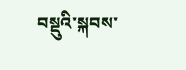བསྡུའི་སྐབས་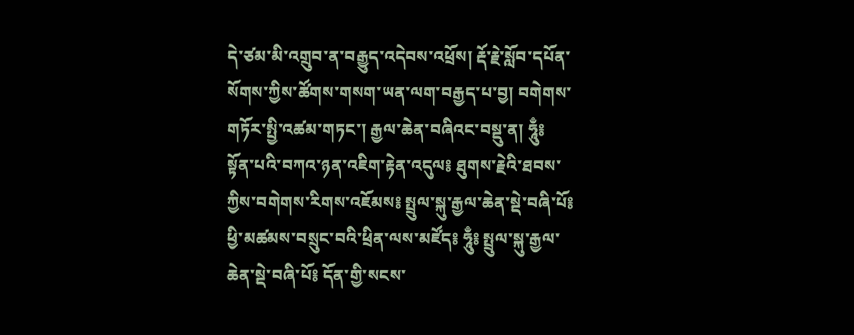དེ་ཙམ་མི་འགྲུབ་ན་བརྒྱུད་འདེབས་འཕྲོས། རྡོ་རྗེ་སློབ་དཔོན་སོགས་ཀྱིས་ཚོགས་གསག་ཡན་ལག་བརྒྱད་པ་བྱ། བགེགས་གཏོར་སྤྱི་འཚམ་གཏང་། རྒྱལ་ཆེན་བཞིའང་བསྡུ་ན། ཧཱུྃ༔ སྟོན་པའི་བཀའ་ཉན་འཇིག་རྟེན་འདུལ༔ ཐུགས་རྗེའི་ཐབས་ཀྱིས་བགེགས་རིགས་འཇོམས༔ སྤྲུལ་སྐུ་རྒྱལ་ཆེན་སྡེ་བཞི་པོ༔ ཕྱི་མཚམས་བསྲུང་བའི་ཕྲིན་ལས་མཛོད༔ ཧཱུྃ༔ སྤྲུལ་སྐུ་རྒྱལ་ཆེན་སྡེ་བཞི་པོ༔ དོན་གྱི་སངས་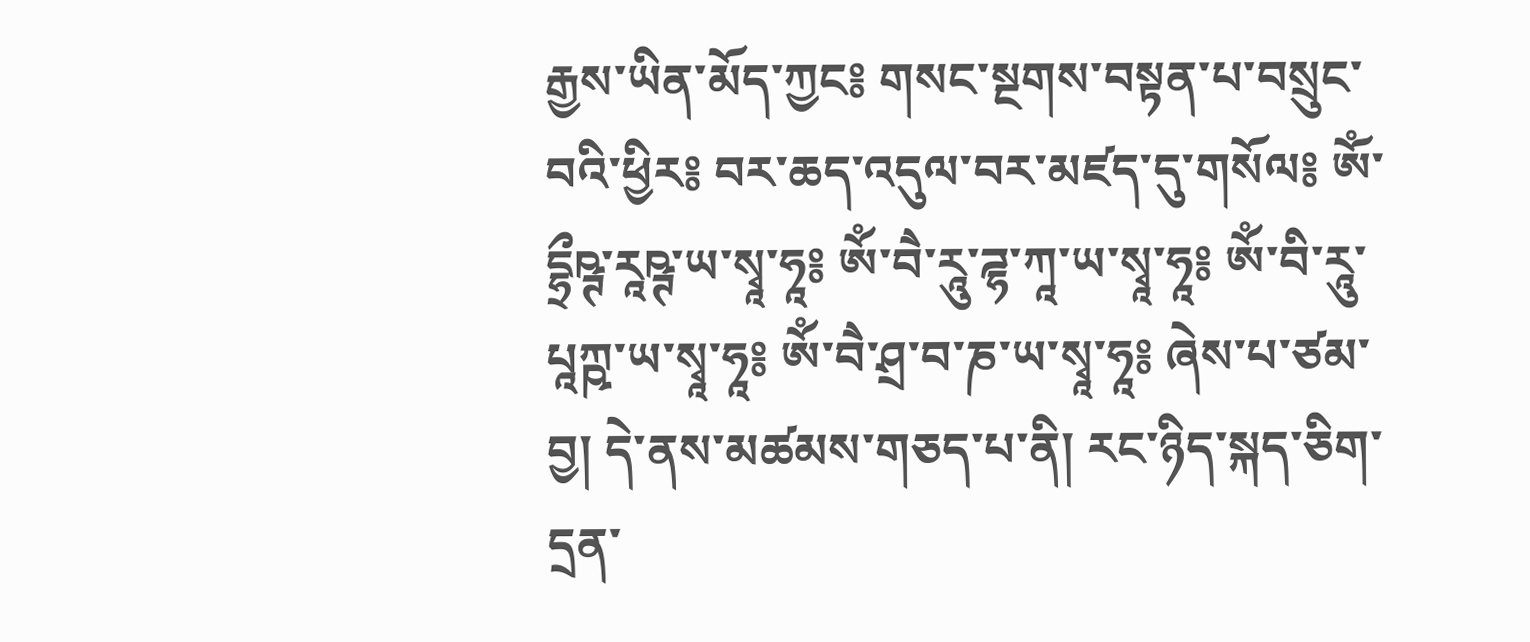རྒྱས་ཡིན་མོད་ཀྱང༔ གསང་སྔགས་བསྟན་པ་བསྲུང་བའི་ཕྱིར༔ བར་ཆད་འདུལ་བར་མཛད་དུ་གསོལ༔ ཨོཾ་དྷྲྀཥྚ་རཱཥྚ་ཡ་སྭཱ་ཧཱ༔ ཨོཾ་བཻ་རཱུ་ཌྷ་ཀཱ་ཡ་སྭཱ་ཧཱ༔ ཨོཾ་བི་རཱུ་པཱཀྵ་ཡ་སྭཱ་ཧཱ༔ ཨོཾ་བཻ་ཤྲ་བ་ཎ་ཡ་སྭཱ་ཧཱ༔ ཞེས་པ་ཙམ་བྱ། དེ་ནས་མཚམས་གཅད་པ་ནི། རང་ཉིད་སྐད་ཅིག་དྲན་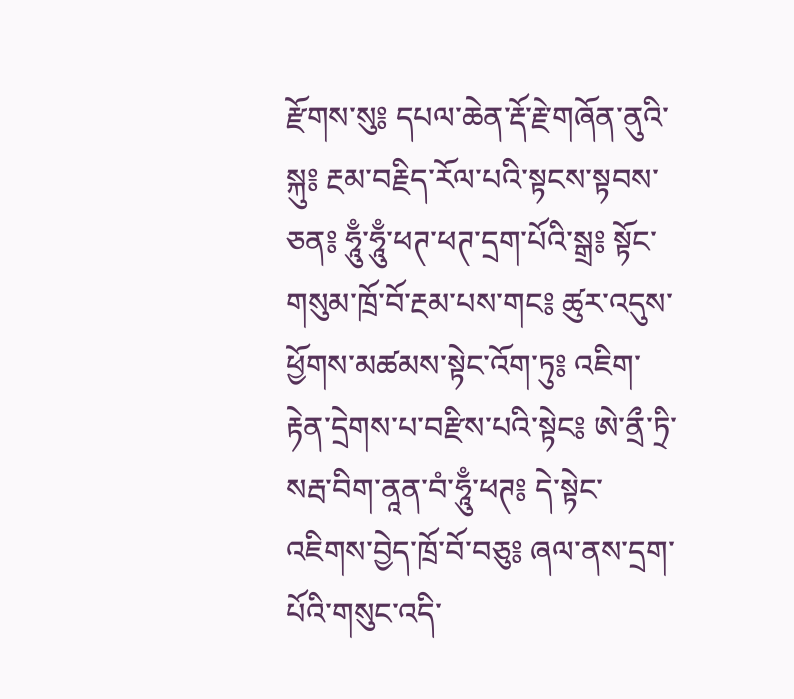རྫོགས་སུ༔ དཔལ་ཆེན་རྡོ་རྗེ་གཞོན་ནུའི་སྐུ༔ རྔམ་བརྗིད་རོལ་པའི་སྟངས་སྟབས་ཅན༔ ཧཱུྃ་ཧཱུྃ་ཕཊ་ཕཊ་དྲག་པོའི་སྒྲ༔ སྟོང་གསུམ་ཁྲོ་བོ་རྔམ་པས་གང༔ ཚུར་འདུས་ཕྱོགས་མཚམས་སྟེང་འོག་ཏུ༔ འཇིག་རྟེན་དྲེགས་པ་བརྫིས་པའི་སྟེང༔ ཨེ་ནྲྀ་ཏྲི་སརྦ་བིག་ནཱན་བཾ་ཧཱུྃ་ཕཊ༔ དེ་སྟེང་འཇིགས་བྱེད་ཁྲོ་བོ་བཅུ༔ ཞལ་ནས་དྲག་པོའི་གསུང་འདི་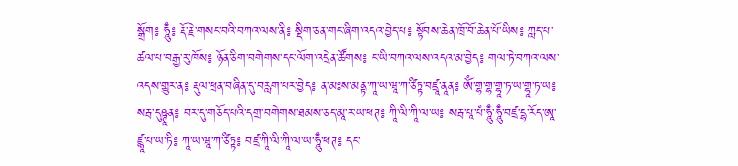སྒྲོག༔ ཧཱུྃ༔ རྡོ་རྗེ་གསང་བའི་བཀའ་ལས་ནི༔ སྡིག་ཅན་གང་ཞིག་འདའ་བྱེད་པ༔ སྟོབས་ཆེན་ཁྲོ་བོ་ཆེན་པོ་ཡིས༔ ཀླད་པ་ཚལ་པ་བརྒྱ་རུ་ཁོས༔ ཉོན་ཅིག་བགེགས་དང་ལོག་འདྲེན་ཚོགས༔ ང་ཡི་བཀའ་ལས་འདའ་མ་བྱེད༔ གལ་ཏེ་བཀའ་ལས་འདས་གྱུར་ན༔ རྡུལ་ཕྲན་བཞིན་དུ་བརླག་པར་བྱེད༔ ན་མཿས་མནྟ་ཀཱ་ཡ་ཝཱ་ཀ་ཙིཏྟ་བཛྲཱ་ནཱན༔ ཨོཾ་གྷ་གྷ་གྷཱ་ཏ་ཡ་གྷཱ་ཏ་ཡ༔ སརྦ་དུཥྚཱན༔ བར་དུ་གཅོད་པའི་དགྲ་བགེགས་ཐམས་ཅད་མཱ་ར་ཡ་ཕཊ༔ ཀཱི་ལི་ཀཱི་ལ་ཡ༔ སརྦ་པཱ་པཾ་ཧཱུྃ་ཧཱུྃ་བཛྲ་དྷ་རོད་ཨཱ་ཛྙཱ་པ་ཡ་ཏི༔ ཀཱ་ཡ་ཝཱ་ཀ་ཙིཏྟ༔ བཛྲ་ཀཱི་ལི་ཀཱི་ལ་ཡ་ཧཱུྃ་ཕཊ༔ དང་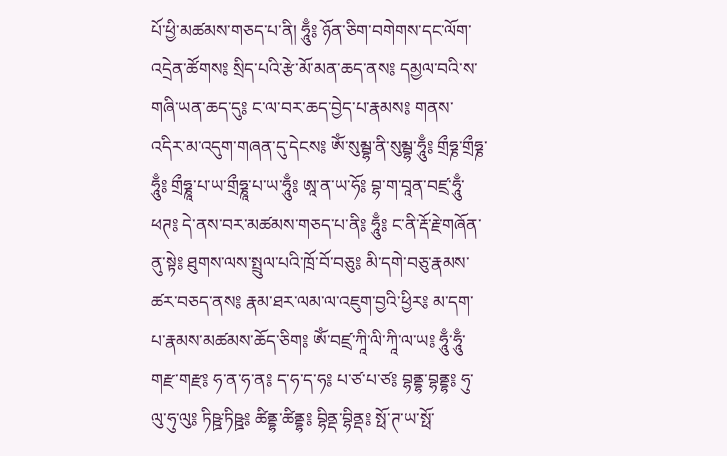པོ་ཕྱི་མཚམས་གཅད་པ་ནི། ཧཱུྃ༔ ཉོན་ཅིག་བགེགས་དང་ལོག་འདྲེན་ཚོགས༔ སྲིད་པའི་རྩེ་མོ་མན་ཆད་ནས༔ དམྱལ་བའི་ས་གཞི་ཡན་ཆད་དུ༔ ང་ལ་བར་ཆད་བྱེད་པ་རྣམས༔ གནས་འདིར་མ་འདུག་གཞན་དུ་དེངས༔ ཨོཾ་སུམྦྷ་ནི་སུམྦྷ་ཧཱུྃ༔ གྲྀཧྞ་གྲྀཧྞ་ཧཱུྃ༔ གྲྀཧྞཱ་པ་ཡ་གྲྀཧྞཱ་པ་ཡ་ཧཱུྃ༔ ཨཱ་ན་ཡ་ཧོ༔ བྷ་ག་བཱན་བཛྲ་ཧཱུྃ་ཕཊ༔ དེ་ནས་བར་མཚམས་གཅད་པ་ནི༔ ཧཱུྃ༔ ང་ནི་རྡོ་རྗེ་གཞོན་ནུ་སྟེ༔ ཐུགས་ལས་སྤྲུལ་པའི་ཁྲོ་བོ་བཅུ༔ མི་དགེ་བཅུ་རྣམས་ཚར་བཅད་ནས༔ རྣམ་ཐར་ལམ་ལ་འཇུག་བྱའི་ཕྱིར༔ མ་དག་པ་རྣམས་མཚམས་ཆོད་ཅིག༔ ཨོཾ་བཛྲ་ཀཱི་ལི་ཀཱི་ལ་ཡ༔ ཧཱུྃ་ཧཱུྃ་གརྫ་གརྫ༔ ཧ་ན་ཧ་ན༔ ད་ཧ་ད་ཧ༔ པ་ཙ་པ་ཙ༔ བྷནྡྷ་བྷནྡྷ༔ ཧུ་ལུ་ཧུ་ལུ༔ ཏིཥྛ་ཏིཥྛ༔ ཚིནྡྷ་ཚིནྡྷ༔ བྷིནྡ་བྷིནྡ༔ སྥོ་ཊ་ཡ་སྥོ་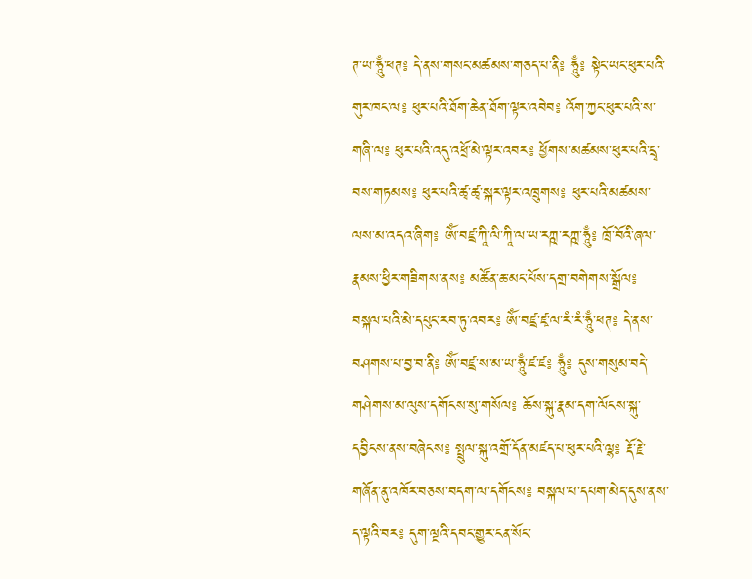ཊ་ཡ་ཧཱུྃ་ཕཊ༔ དེ་ནས་གསང་མཚམས་གཅད་པ་ནི༔ ཧཱུྃ༔ སྟེང་ཡང་ཕུར་པའི་གུར་ཁང་ལ༔ ཕུར་པའི་ཐོག་ཆེན་ཐོག་ལྟར་འབེབ༔ འོག་ཀྱང་ཕུར་པའི་ས་གཞི་ལ༔ ཕུར་པའི་འདུ་འཕྲོ་མེ་ལྟར་འབར༔ ཕྱོགས་མཚམས་ཕུར་པའི་དྲྭ་བས་གཏམས༔ ཕུར་པའི་ཚྭ་ཚྭ་སྐར་ལྟར་འཁྲུགས༔ ཕུར་པའི་མཚམས་ལས་མ་འདའ་ཞིག༔ ཨོཾ་བཛྲ་ཀཱི་ལི་ཀཱི་ལ་ཡ་རཀྵ་རཀྵ་ཧཱུྃ༔ ཁྲོ་བོའི་ཞལ་རྣམས་ཕྱིར་གཟིགས་ནས༔ མཚོན་ཆ་མང་པོས་དགྲ་བགེགས་སྒྲོལ༔ བསྐལ་པའི་མེ་དཔུང་རབ་ཏུ་འབར༔ ཨོཾ་བཛྲ་ཛྭ་ལ་རཾ་རཾ་ཧཱུྃ་ཕཊ༔ དེ་ནས་བཤགས་པ་བྱ་བ་ནི༔ ཨོཾ་བཛྲ་ས་མ་ཡ་ཧཱུྃ་ཛ་ཛ༔ ཧཱུྃ༔ དུས་གསུམ་བདེ་གཤེགས་མ་ལུས་དགོངས་སུ་གསོལ༔ ཆོས་སྐུ་རྣམ་དག་ལོངས་སྐུ་དབྱིངས་ནས་བཞེངས༔ སྤྲུལ་སྐུ་འགྲོ་དོན་མཛད་པ་ཕུར་པའི་ལྷ༔ རྡོ་རྗེ་གཞོན་ནུ་འཁོར་བཅས་བདག་ལ་དགོངས༔ བསྐལ་པ་དཔག་མེད་དུས་ནས་ད་ལྟའི་བར༔ དུག་ལྔའི་དབང་གྱུར་ངན་སོང་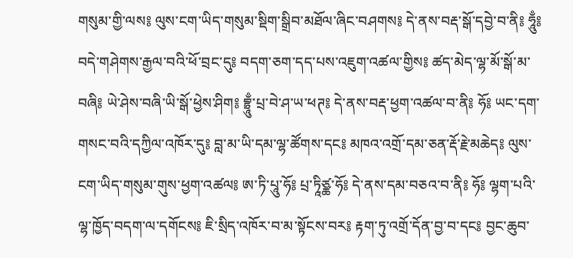གསུམ་གྱི་ལས༔ ལུས་ངག་ཡིད་གསུམ་སྡིག་སྒྲིབ་མཐོལ་ཞིང་བཤགས༔ དེ་ནས་བརྡ་སྒོ་དབྱེ་བ་ནི༔ ཧཱུྃ༔ བདེ་གཤེགས་རྒྱལ་བའི་ཕོ་བྲང་དུ༔ བདག་ཅག་དད་པས་འཇུག་འཚལ་གྱིས༔ ཚད་མེད་ལྷ་མོ་སྒོ་མ་བཞི༔ ཡེ་ཤེས་བཞི་ཡི་སྒོ་ཕྱེས་ཤིག༔ བྷྲཱུྃ་པྲ་བེ་ཤ་ཡ་ཕཊ༔ དེ་ནས་བརྡ་ཕྱག་འཚལ་བ་ནི༔ ཧོ༔ ཡང་དག་གསང་བའི་དཀྱིལ་འཁོར་དུ༔ བླ་མ་ཡི་དམ་ལྷ་ཚོགས་དང༔ མཁའ་འགྲོ་དམ་ཅན་རྡོ་རྗེ་མཆེད༔ ལུས་ངག་ཡིད་གསུམ་གུས་ཕྱག་འཚལ༔ ཨ་ཏི་པཱུ་ཧོ༔ པྲ་ཏཱིཙྪ་ཧོ༔ དེ་ནས་དམ་བཅའ་བ་ནི༔ ཧོ༔ ལྷག་པའི་ལྷ་ཁྱོད་བདག་ལ་དགོངས༔ ཇི་སྲིད་འཁོར་བ་མ་སྟོངས་བར༔ རྟག་ཏུ་འགྲོ་དོན་བྱ་བ་དང༔ བྱང་ཆུབ་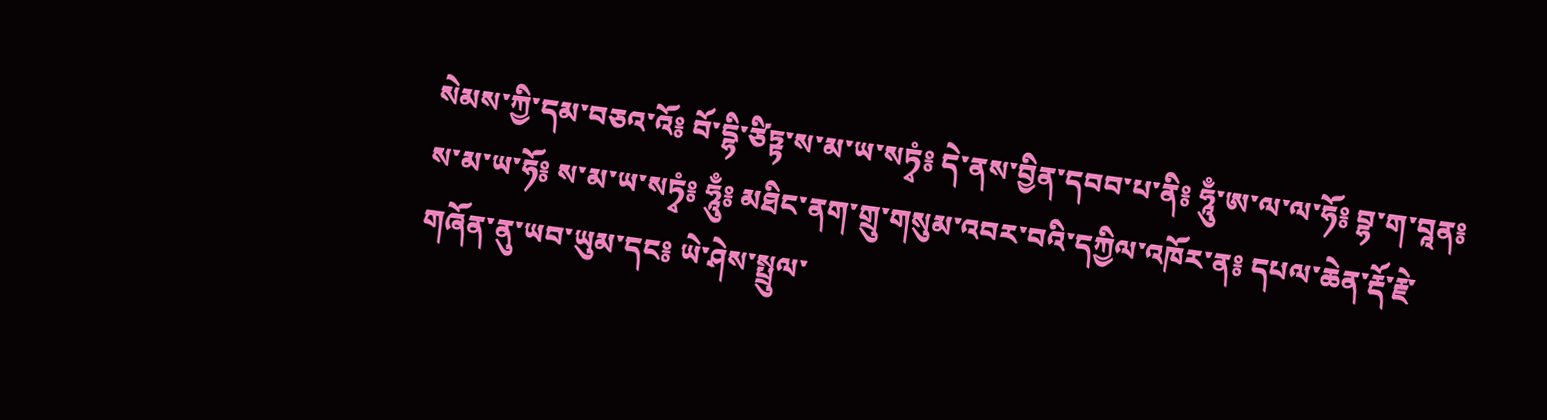སེམས་ཀྱི་དམ་བཅའ་འོ༔ བོ་དྷི་ཙིཏྟ་ས་མ་ཡ་སཏྭཾ༔ དེ་ནས་བྱིན་དབབ་པ་ནི༔ ཧཱུྃ་ཨ་ལ་ལ་ཧོ༔ བྷ་ག་བཱན༔ ས་མ་ཡ་ཧོ༔ ས་མ་ཡ་སཏྭཾ༔ ཧཱུྃ༔ མཐིང་ནག་གྲུ་གསུམ་འབར་བའི་དཀྱིལ་འཁོར་ན༔ དཔལ་ཆེན་རྡོ་རྗེ་གཞོན་ནུ་ཡབ་ཡུམ་དང༔ ཡེ་ཤེས་སྤྲུལ་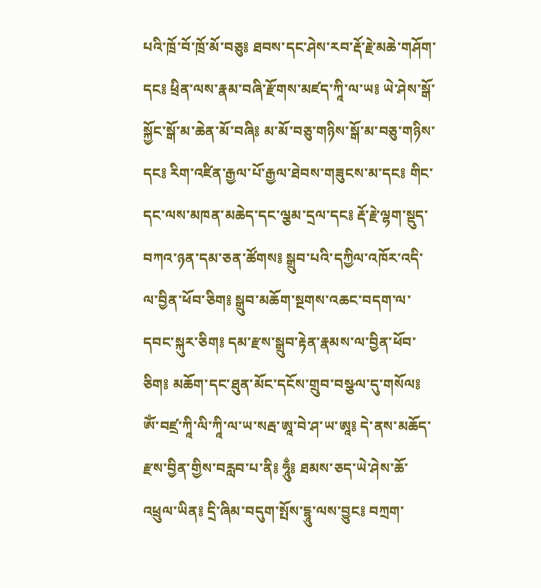པའི་ཁྲོ་བོ་ཁྲོ་མོ་བཅུ༔ ཐབས་དང་ཤེས་རབ་རྡོ་རྗེ་མཆེ་གཤོག་དང༔ ཕྲིན་ལས་རྣམ་བཞི་རྫོགས་མཛད་ཀཱི་ལ་ཡ༔ ཡེ་ཤེས་སྒོ་སྐྱོང་སྒོ་མ་ཆེན་མོ་བཞི༔ མ་མོ་བཅུ་གཉིས་སྒོ་མ་བཅུ་གཉིས་དང༔ རིག་འཛིན་རྒྱལ་པོ་རྒྱལ་ཐེབས་གཟུངས་མ་དང༔ གིང་དང་ལས་མཁན་མཆེད་དང་ལྕམ་དྲལ་དང༔ རྡོ་རྗེ་ལྷག་སྡུད་བཀའ་ཉན་དམ་ཅན་ཚོགས༔ སྒྲུབ་པའི་དཀྱིལ་འཁོར་འདི་ལ་བྱིན་ཕོབ་ཅིག༔ སྒྲུབ་མཆོག་སྔགས་འཆང་བདག་ལ་དབང་སྐུར་ཅིག༔ དམ་རྫས་སྒྲུབ་རྟེན་རྣམས་ལ་བྱིན་ཕོབ་ཅིག༔ མཆོག་དང་ཐུན་མོང་དངོས་གྲུབ་བསྩལ་དུ་གསོལ༔ ཨོཾ་བཛྲ་ཀཱི་ལི་ཀཱི་ལ་ཡ་སརྦ་ཨཱ་བེ་ཤ་ཡ་ཨཱ༔ དེ་ནས་མཆོད་རྫས་བྱིན་གྱིས་བརླབ་པ་ནི༔ ཧཱུྃ༔ ཐམས་ཅད་ཡེ་ཤེས་ཆོ་འཕྲུལ་ཡིན༔ དྲི་ཞིམ་བདུག་སྤོས་དྷཱུ་ལས་བྱུང༔ བཀྲག་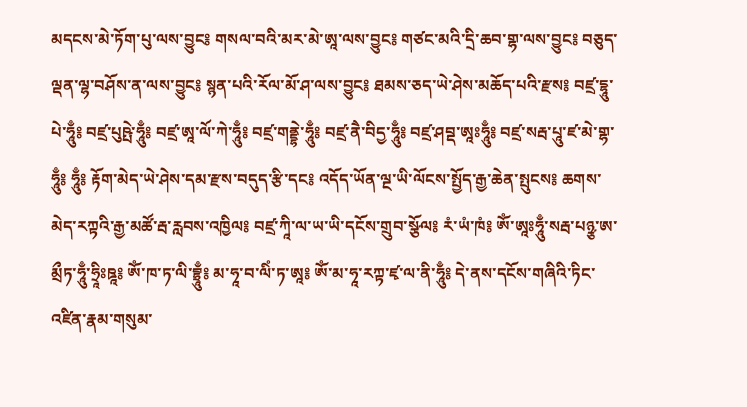མདངས་མེ་ཏོག་པུ་ལས་བྱུང༔ གསལ་བའི་མར་མེ་ཨཱ་ལས་བྱུང༔ གཙང་མའི་དྲི་ཆབ་གྷ་ལས་བྱུང༔ བཅུད་ལྡན་ལྷ་བཤོས་ན་ལས་བྱུང༔ སྙན་པའི་རོལ་མོ་ཤ་ལས་བྱུང༔ ཐམས་ཅད་ཡེ་ཤེས་མཆོད་པའི་རྫས༔ བཛྲ་དྷཱུ་པེ་ཧཱུྃ༔ བཛྲ་པུཥྤེ་ཧཱུྃ༔ བཛྲ་ཨཱ་ལོ་ཀེ་ཧཱུྃ༔ བཛྲ་གནྡྷེ་ཧཱུྃ༔ བཛྲ་ནཻ་བིདྱ་ཧཱུྃ༔ བཛྲ་ཤབྡ་ཨཱཿཧཱུྃ༔ བཛྲ་སརྦ་པཱུ་ཛ་མེ་གྷ་ཧཱུྃ༔ ཧཱུྃ༔ རྟོག་མེད་ཡེ་ཤེས་དམ་རྫས་བདུད་རྩི་དང༔ འདོད་ཡོན་ལྔ་ཡི་ལོངས་སྤྱོད་རྒྱ་ཆེན་སྤུངས༔ ཆགས་མེད་རཀྟའི་རྒྱ་མཚོ་རྦ་རླབས་འཁྱིལ༔ བཛྲ་ཀཱི་ལ་ཡ་ཡི་དངོས་གྲུབ་སྩོལ༔ རཾ་ཡཾ་ཁཾ༔ ཨོཾ་ཨཱཿཧཱུྃ་སརྦ་པཉྩ་ཨ་མྲྀཏ་ཧཱུྃ་ཧྲཱིཿཋཱ༔ ཨོཾ་ཁ་ཏ་ལི་བྷྲཱུྃ༔ མ་ཧཱ་བ་ལིཾ་ཏ་ཨཱ༔ ཨོཾ་མ་ཧཱ་རཀྟ་ཛྭ་ལ་ནི་ཧཱུྃ༔ དེ་ནས་དངོས་གཞིའི་ཏིང་འཛིན་རྣམ་གསུམ་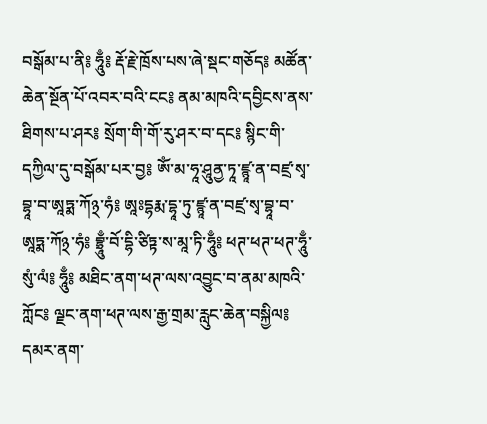བསྒོམ་པ་ནི༔ ཧཱུྃ༔ རྡོ་རྗེ་ཁྲོས་པས་ཞེ་སྡང་གཅོད༔ མཚོན་ཆེན་སྔོན་པོ་འབར་བའི་ངང༔ ནམ་མཁའི་དབྱིངས་ནས་ཐིགས་པ་ཤར༔ སྲོག་གི་གོ་རུ་ཤར་བ་དང༔ སྙིང་གི་དཀྱིལ་དུ་བསྒོམ་པར་བྱ༔ ཨོཾ་མ་ཧཱ་ཤཱུནྱ་ཏཱ་ཛྙཱ་ན་བཛྲ་སྭ་བྷཱ་བ་ཨཱཏྨ་ཀོ྅་ཧཾ༔ ཨཱཿདྷརྨ་དྷཱ་ཏུ་ཛྙཱ་ན་བཛྲ་སྭ་བྷཱ་བ་ཨཱཏྨ་ཀོ྅་ཧཾ༔ བྷྲཱུྃ་བོ་དྷི་ཙིཏྟ་ས་མཱ་ཏི་ཧཱུྃ༔ ཕཊ་ཕཊ་ཕཊ་ཧཱུྃ་སུཾ་ལཾ༔ ཧཱུྃ༔ མཐིང་ནག་ཕཊ་ལས་འབྱུང་བ་ནམ་མཁའི་ཀློང༔ ལྗང་ནག་ཕཊ་ལས་རྒྱ་གྲམ་རླུང་ཆེན་བསྐྱིལ༔ དམར་ནག་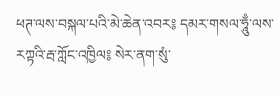ཕཊ་ལས་བསྐལ་པའི་མེ་ཆེན་འབར༔ དམར་གསལ་ཧཱུྃ་ལས་རཀྟའི་རྦ་ཀློང་འཁྱིལ༔ སེར་ནག་སུཾ་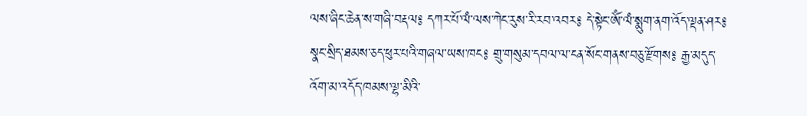ལས་ཞིང་ཆེན་ས་གཞི་བརྡལ༔ དཀར་པོ་ལཾ་ལས་ཀེང་རུས་རི་རབ་འབར༔ དེ་སྟེང་ཨོཾ་ལཾ་སྨུག་ནག་འོད་ལྡན་ཤར༔ སྣང་སྲིད་ཐམས་ཅད་ཕུར་པའི་གཞལ་ཡས་ཁང༔ གྲུ་གསུམ་དབལ་ལ་ངན་སོང་གནས་བཅུ་རྫོགས༔ རྒྱ་མདུད་འོག་མ་འདོད་ཁམས་ལྷ་མིའི་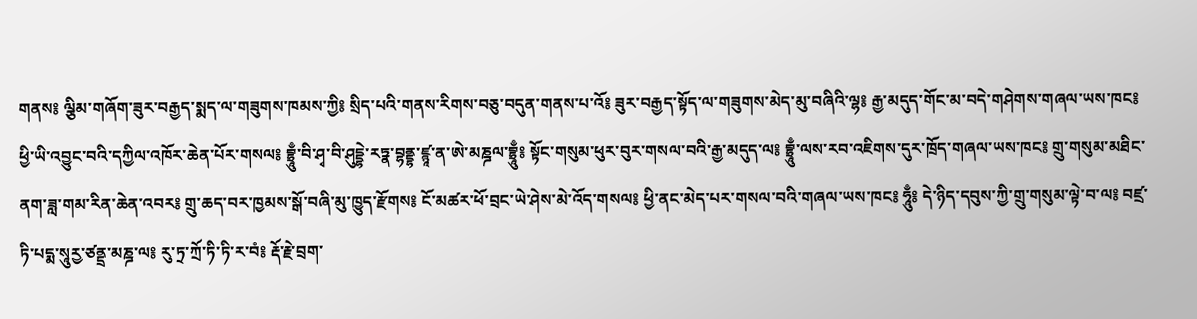གནས༔ ལྕིམ་གཞོག་ཟུར་བརྒྱད་སྨད་ལ་གཟུགས་ཁམས་ཀྱི༔ སྲིད་པའི་གནས་རིགས་བཅུ་བདུན་གནས་པ་འོ༔ ཟུར་བརྒྱད་སྟོད་ལ་གཟུགས་མེད་མུ་བཞིའི་ལྷ༔ རྒྱ་མདུད་གོང་མ་བདེ་གཤེགས་གཞལ་ཡས་ཁང༔ ཕྱི་ཡི་འབྱུང་བའི་དཀྱིལ་འཁོར་ཆེན་པོར་གསལ༔ བྷྲཱུྃ་བི་ཤྭ་བི་ཤུདྡྷེ་རཏྣ་བྷནྡྷ་ཛྙཱ་ན་ཨེ་མཎྜལ་བྷྲཱུྃ༔ སྟོང་གསུམ་ཕུར་བུར་གསལ་བའི་རྒྱ་མདུད་ལ༔ བྷྲཱུྃ་ལས་རབ་འཇིགས་དུར་ཁྲོད་གཞལ་ཡས་ཁང༔ གྲུ་གསུམ་མཐིང་ནག་ཟླ་གམ་རིན་ཆེན་འབར༔ གྲུ་ཆད་བར་ཁྱམས་སྒོ་བཞི་མུ་ཁྱུད་རྫོགས༔ ངོ་མཚར་ཕོ་བྲང་ཡེ་ཤེས་མེ་འོད་གསལ༔ ཕྱི་ནང་མེད་པར་གསལ་བའི་གཞལ་ཡས་ཁང༔ ཧཱུྃ༔ དེ་ཉིད་དབུས་ཀྱི་གྲུ་གསུམ་ལྟེ་བ་ལ༔ བཛྲ་ཏི་པདྨ་སཱུརྱ་ཙནྡྲ་མཎྜ་ལ༔ རུ་ཏྲ་ཀྲོ་ཏི་ཏི་ར་བཾ༔ རྡོ་རྗེ་བྲག་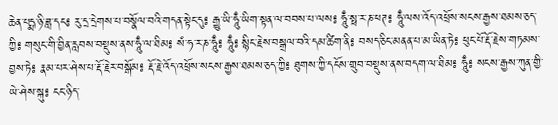ཆེན་པདྨ་ཉི་ཟླ་དང༔ རུ་དྲ་དྲེགས་པ་བསྣོལ་བའི་གདན་སྟེང་དུ༔ རྒྱུ་ཡི་ཧཱུྃ་ཡིག་སྟན་ལ་བབས་པ་ལས༔ ཧཱུྃ་སྥ་ར་ཎ་ཕཊ༔ ཧཱུྃ་ལས་འོད་འཕྲོས་སངས་རྒྱས་ཐམས་ཅད་ཀྱི༔ གསུང་གི་བྱིན་རླབས་བསྡུས་ནས་ཧཱུྃ་ལ་ཐིམ༔ སཾ་ཧ་ར་ཎ་ཧཱུྃ༔ ཧཱུྃ༔ སྙིང་རྗེས་བསྒྲལ་བའི་དམ་ཚིག་ནི༔ བསད་ཅིང་མནན་པ་མ་ཡིན་ཏེ༔ ཕུང་པོ་རྡོ་རྗེས་གཏམས་བྱས་ཏེ༔ རྣམ་པར་ཤེས་པ་རྡོ་རྗེར་བསྒོམ༔ རྡོ་རྗེ་འོད་འཕྲོས་སངས་རྒྱས་ཐམས་ཅད་ཀྱི༔ ཐུགས་ཀྱི་དངོས་གྲུབ་བསྡུས་ནས་བདག་ལ་ཐིམ༔ ཧཱུྃ༔ སངས་རྒྱས་ཀུན་གྱི་ཡེ་ཤེས་སྐུ༔ ངང་ཉིད་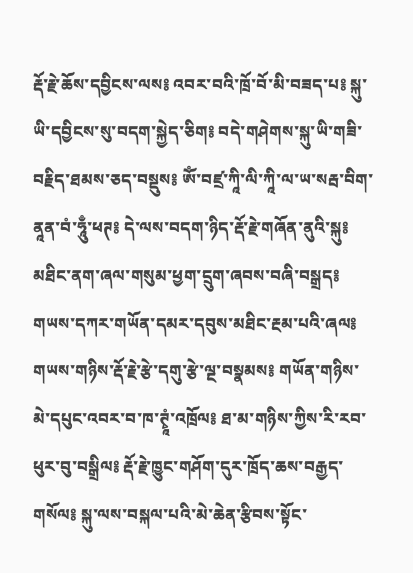རྡོ་རྗེ་ཆོས་དབྱིངས་ལས༔ འབར་བའི་ཁྲོ་བོ་མི་བཟད་པ༔ སྐུ་ཡི་དབྱིངས་སུ་བདག་སྐྱེད་ཅིག༔ བདེ་གཤེགས་སྐུ་ཡི་གཟི་བརྗིད་ཐམས་ཅད་བསྡུས༔ ཨོཾ་བཛྲ་ཀཱི་ལི་ཀཱི་ལ་ཡ་སརྦ་བིག་ནཱན་བཾ་ཧཱུྃ་ཕཊ༔ དེ་ལས་བདག་ཉིད་རྡོ་རྗེ་གཞོན་ནུའི་སྐུ༔ མཐིང་ནག་ཞལ་གསུམ་ཕྱག་དྲུག་ཞབས་བཞི་བསྒྲད༔ གཡས་དཀར་གཡོན་དམར་དབུས་མཐིང་རྔམ་པའི་ཞལ༔ གཡས་གཉིས་རྡོ་རྗེ་རྩེ་དགུ་རྩེ་ལྔ་བསྣམས༔ གཡོན་གཉིས་མེ་དཔུང་འབར་བ་ཁ་ཊྭཱཾ་འཁྲོལ༔ ཐ་མ་གཉིས་ཀྱིས་རི་རབ་ཕུར་བུ་བསྒྲིལ༔ རྡོ་རྗེ་ཁྱུང་གཤོག་དུར་ཁྲོད་ཆས་བརྒྱད་གསོལ༔ སྐུ་ལས་བསྐལ་པའི་མེ་ཆེན་རྩིབས་སྟོང་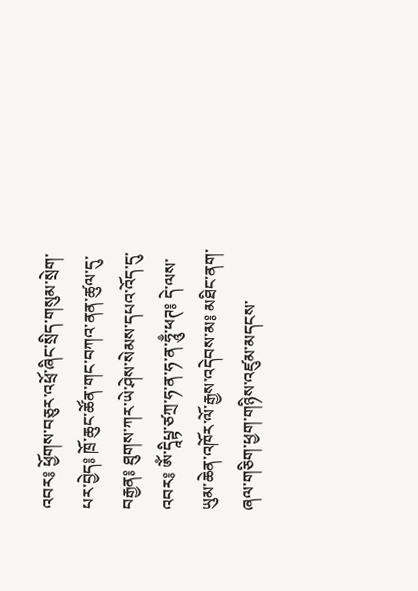འབར༔ ཕྱོགས་བཅུར་འཕྲོ་ཞིང་སྲིད་གསུམ་སྲེག་པར་བྱེད༔ ཁྲོ་ཆུང་ཚོན་གང་བཀའ་ནན་ཚུལ་དུ་བརྒྱན༔ ཐུགས་ཀར་ཡེ་ཤེས་སེམས་དཔའ་འོད་དུ་འབར༔ ཨོཾ་དཱིཔྟ་ཙཀྲ་ཧ་ན་ཧ་ན་ཧཱུྃ་ཕཊ༔ དེ་ལས་ཡུམ་ཆེན་འཁོར་ལོ་རྒྱས་འདེབས་མ༔ མཐིང་ནག་ཞལ་གཅིག་ཕྱག་གཉིས་འཛུམ་མདངས་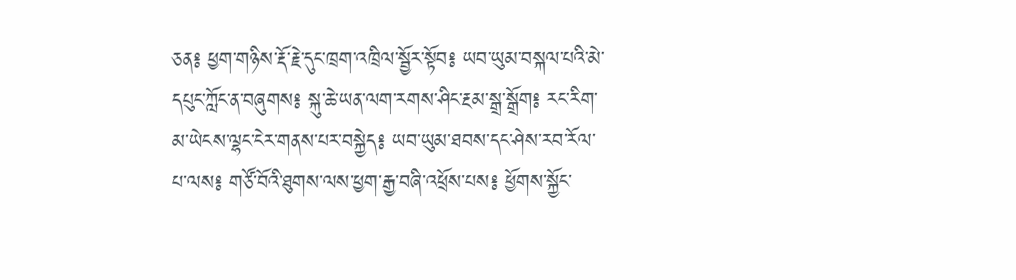ཅན༔ ཕྱག་གཉིས་རྡོ་རྗེ་དུང་ཁྲག་འཁྲིལ་སྦྱོར་སྟོབ༔ ཡབ་ཡུམ་བསྐལ་པའི་མེ་དཔུང་ཀློང་ན་བཞུགས༔ སྐུ་ཆེ་ཡན་ལག་རགས་ཤིང་རྔམ་སྒྲ་སྒྲོག༔ རང་རིག་མ་ཡེངས་ལྷང་ངེར་གནས་པར་བསྐྱེད༔ ཡབ་ཡུམ་ཐབས་དང་ཤེས་རབ་རོལ་པ་ལས༔ གཙོ་བོའི་ཐུགས་ལས་ཕྱག་རྒྱ་བཞི་འཕྲོས་པས༔ ཕྱོགས་སྐྱོང་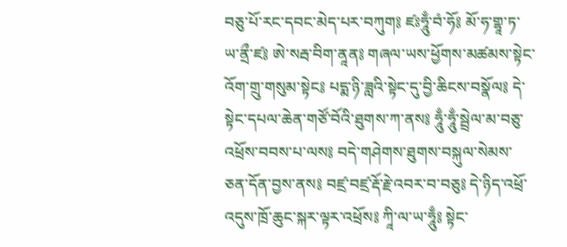བཅུ་པོ་རང་དབང་མེད་པར་བཀུག༔ ཛཿཧཱུྃ་བཾ་ཧོ༔ མོ་ཧ་གྷཱ་ཏ་ཡ་ནྲྀ་ཛ༔ ཨེ་སརྦ་བིག་ནཱན༔ གཞལ་ཡས་ཕྱོགས་མཚམས་སྟེང་འོག་གྲུ་གསུམ་སྟེང༔ པདྨ་ཉི་ཟླའི་སྟེང་དུ་བྱི་ཆིངས་བསྣོལ༔ དེ་སྟེང་དཔལ་ཆེན་གཙོ་བོའི་ཐུགས་ཀ་ནས༔ ཧཱུྃ་ཧཱུྃ་སྦྲེལ་མ་བཅུ་འཕྲོས་བབས་པ་ལས༔ བདེ་གཤེགས་ཐུགས་བསྐུལ་སེམས་ཅན་དོན་བྱས་ནས༔ བཛྲ་བཛྲ་རྡོ་རྗེ་འབར་བ་བཅུ༔ དེ་ཉིད་འཕྲོ་འདུས་ཁྲོ་ཆུང་སྐར་ལྟར་འཕྲོས༔ ཀཱི་ལ་ཡ་ཧཱུྃ༔ སྟེང་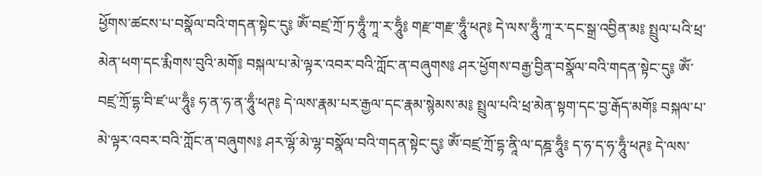ཕྱོགས་ཚངས་པ་བསྣོལ་བའི་གདན་སྟེང་དུ༔ ཨོཾ་བཛྲ་ཀྲོ་ཏ་ཧཱུྃ་ཀཱ་ར་ཧཱུྃ༔ གརྫ་གརྫ་ཧཱུྃ་ཕཊ༔ དེ་ལས་ཧཱུྃ་ཀཱ་ར་དང་སྒྲ་འབྱིན་མ༔ སྤྲུལ་པའི་ཕྲ་མེན་ཕག་དང་རྨིགས་བུའི་མགོ༔ བསྐལ་པ་མེ་ལྟར་འབར་བའི་ཀློང་ན་བཞུགས༔ ཤར་ཕྱོགས་བརྒྱ་བྱིན་བསྣོལ་བའི་གདན་སྟེང་དུ༔ ཨོཾ་བཛྲ་ཀྲོ་དྷ་བི་ཛ་ཡ་ཧཱུྃ༔ ཧ་ན་ཧ་ན་ཧཱུྃ་ཕཊ༔ དེ་ལས་རྣམ་པར་རྒྱལ་དང་རྣམ་སྙེམས་མ༔ སྤྲུལ་པའི་ཕྲ་མེན་སྟག་དང་བྱ་རྒོད་མགོ༔ བསྐལ་པ་མེ་ལྟར་འབར་བའི་ཀློང་ན་བཞུགས༔ ཤར་ལྷོ་མེ་ལྷ་བསྣོལ་བའི་གདན་སྟེང་དུ༔ ཨོཾ་བཛྲ་ཀྲོ་དྷ་ནཱི་ལ་དཎྜ་ཧཱུྃ༔ ད་ཧ་ད་ཧ་ཧཱུྃ་ཕཊ༔ དེ་ལས་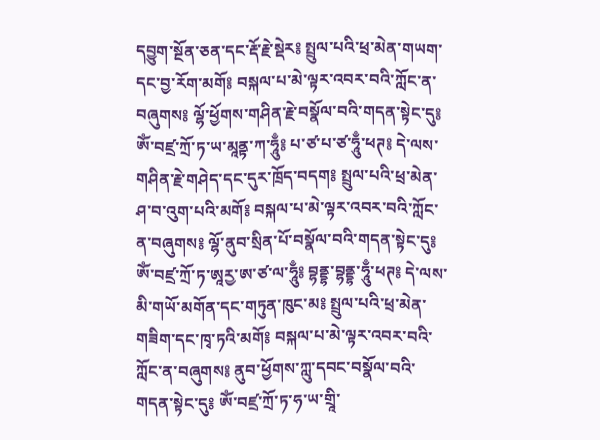དབྱུག་སྔོན་ཅན་དང་རྡོ་རྗེ་སྡེར༔ སྤྲུལ་པའི་ཕྲ་མེན་གཡག་དང་བྱ་རོག་མགོ༔ བསྐལ་པ་མེ་ལྟར་འབར་བའི་ཀློང་ན་བཞུགས༔ ལྷོ་ཕྱོགས་གཤིན་རྗེ་བསྣོལ་བའི་གདན་སྟེང་དུ༔ ཨོཾ་བཛྲ་ཀྲོ་ཏ་ཡ་མཱནྟ་ཀ་ཧཱུྃ༔ པ་ཙ་པ་ཙ་ཧཱུྃ་ཕཊ༔ དེ་ལས་གཤིན་རྗེ་གཤེད་དང་དུར་ཁྲོད་བདག༔ སྤྲུལ་པའི་ཕྲ་མེན་ཤ་བ་འུག་པའི་མགོ༔ བསྐལ་པ་མེ་ལྟར་འབར་བའི་ཀློང་ན་བཞུགས༔ ལྷོ་ནུབ་སྲིན་པོ་བསྣོལ་བའི་གདན་སྟེང་དུ༔ ཨོཾ་བཛྲ་ཀྲོ་ཏ་ཨཱརྱ་ཨ་ཙ་ལ་ཧཱུྃ༔ བྷནྡྷ་བྷནྡྷ་ཧཱུྃ་ཕཊ༔ དེ་ལས་མི་གཡོ་མགོན་དང་གཏུན་ཁུང་མ༔ སྤྲུལ་པའི་ཕྲ་མེན་གཟིག་དང་ཁྭ་ཏའི་མགོ༔ བསྐལ་པ་མེ་ལྟར་འབར་བའི་ཀློང་ན་བཞུགས༔ ནུབ་ཕྱོགས་ཀླུ་དབང་བསྣོལ་བའི་གདན་སྟེང་དུ༔ ཨོཾ་བཛྲ་ཀྲོ་ཏ་ཧ་ཡ་གྲཱི་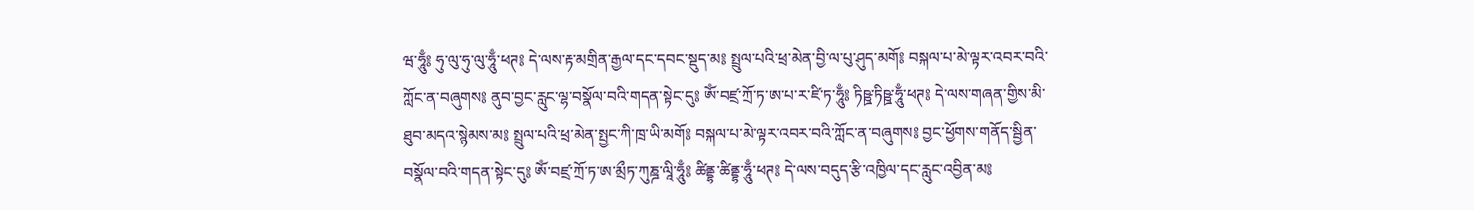ཝ་ཧཱུྃ༔ ཧུ་ལུ་ཧུ་ལུ་ཧཱུྃ་ཕཊ༔ དེ་ལས་རྟ་མགྲིན་རྒྱལ་དང་དབང་སྡུད་མ༔ སྤྲུལ་པའི་ཕྲ་མེན་བྱི་ལ་པུ་ཤུད་མགོ༔ བསྐལ་པ་མེ་ལྟར་འབར་བའི་ཀློང་ན་བཞུགས༔ ནུབ་བྱང་རླུང་ལྷ་བསྣོལ་བའི་གདན་སྟེང་དུ༔ ཨོཾ་བཛྲ་ཀྲོ་ཏ་ཨ་པ་ར་ཛི་ཏ་ཧཱུྃ༔ ཏིཥྛ་ཏིཥྛ་ཧཱུྃ་ཕཊ༔ དེ་ལས་གཞན་གྱིས་མི་ཐུབ་མདའ་སྙེམས་མ༔ སྤྲུལ་པའི་ཕྲ་མེན་སྤྱང་ཀི་ཁྲ་ཡི་མགོ༔ བསྐལ་པ་མེ་ལྟར་འབར་བའི་ཀློང་ན་བཞུགས༔ བྱང་ཕྱོགས་གནོད་སྦྱིན་བསྣོལ་བའི་གདན་སྟེང་དུ༔ ཨོཾ་བཛྲ་ཀྲོ་ཏ་ཨ་མྲྀཏ་ཀུཎྜ་ལཱི་ཧཱུྃ༔ ཚིནྡྷ་ཚིནྡྷ་ཧཱུྃ་ཕཊ༔ དེ་ལས་བདུད་རྩི་འཁྱིལ་དང་རླུང་འབྱིན་མ༔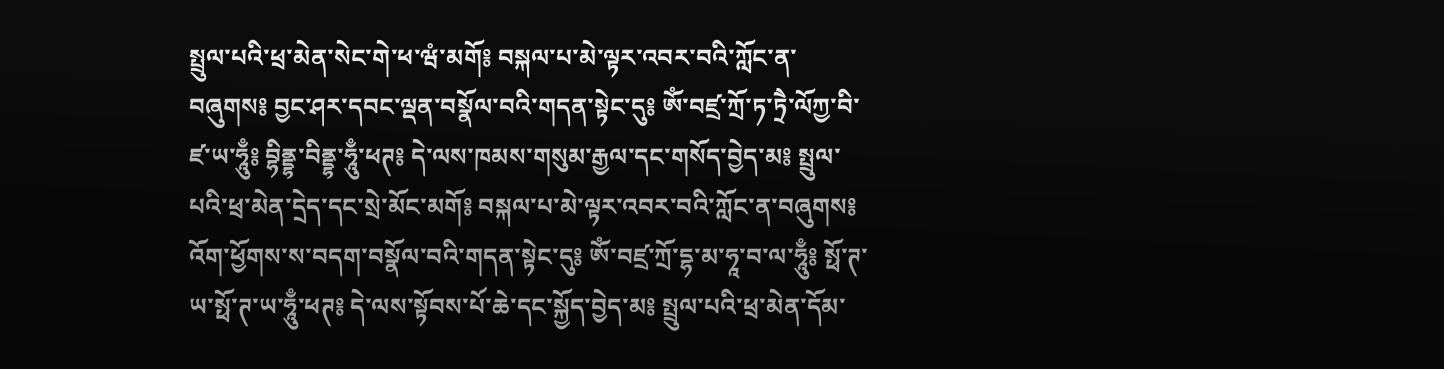སྤྲུལ་པའི་ཕྲ་མེན་སེང་གེ་ཕ་ཝཾ་མགོ༔ བསྐལ་པ་མེ་ལྟར་འབར་བའི་ཀློང་ན་བཞུགས༔ བྱང་ཤར་དབང་ལྡན་བསྣོལ་བའི་གདན་སྟེང་དུ༔ ཨོཾ་བཛྲ་ཀྲོ་ཏ་ཏྲཻ་ལོཀྱ་བི་ཛ་ཡ་ཧཱུྃ༔ བྷིནྡྷ་བིནྡྷ་ཧཱུྃ་ཕཊ༔ དེ་ལས་ཁམས་གསུམ་རྒྱལ་དང་གསོད་བྱེད་མ༔ སྤྲུལ་པའི་ཕྲ་མེན་དྲེད་དང་སྲེ་མོང་མགོ༔ བསྐལ་པ་མེ་ལྟར་འབར་བའི་ཀློང་ན་བཞུགས༔ འོག་ཕྱོགས་ས་བདག་བསྣོལ་བའི་གདན་སྟེང་དུ༔ ཨོཾ་བཛྲ་ཀྲོ་དྷ་མ་ཧཱ་བ་ལ་ཧཱུྃ༔ སྥོ་ཊ་ཡ་སྥོ་ཊ་ཡ་ཧཱུྃ་ཕཊ༔ དེ་ལས་སྟོབས་པོ་ཆེ་དང་སྐྱོད་བྱེད་མ༔ སྤྲུལ་པའི་ཕྲ་མེན་དོམ་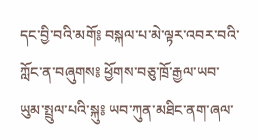དང་བྱི་བའི་མགོ༔ བསྐལ་པ་མེ་ལྟར་འབར་བའི་ཀློང་ན་བཞུགས༔ ཕྱོགས་བཅུ་ཁྲོ་རྒྱལ་ཡབ་ཡུམ་སྤྲུལ་པའི་སྐུ༔ ཡབ་ཀུན་མཐིང་ནག་ཞལ་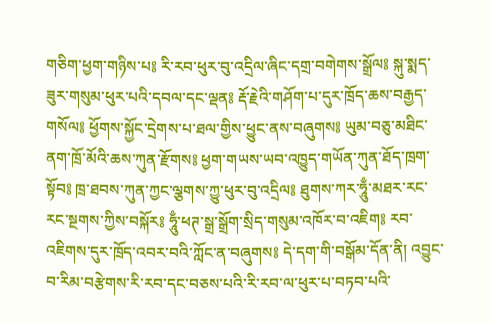གཅིག་ཕྱག་གཉིས་པ༔ རི་རབ་ཕུར་བུ་འདྲིལ་ཞིང་དགྲ་བགེགས་སྒྲོལ༔ སྐུ་སྨད་ཟུར་གསུམ་ཕུར་པའི་དབལ་དང་ལྡན༔ རྡོ་རྗེའི་གཤོག་པ་དུར་ཁྲོད་ཆས་བརྒྱད་གསོལ༔ ཕྱོགས་སྐྱོང་དྲེགས་པ་ཐལ་གྱིས་ཕྱུང་ནས་བཞུགས༔ ཡུམ་བཅུ་མཐིང་ནག་ཁྲོ་མོའི་ཆས་ཀུན་རྫོགས༔ ཕྱག་གཡས་ཡབ་འཁྱུད་གཡོན་ཀུན་ཐོད་ཁྲག་སྟོབ༔ ཁྲ་ཐབས་ཀུན་ཀྱང་ལྕགས་ཀྱུ་ཕུར་བུ་འདྲིལ༔ ཐུགས་ཀར་ཧཱུྃ་མཐར་རང་རང་སྔགས་ཀྱིས་བསྐོར༔ ཧཱུྃ་ཕཊ་སྒྲ་སྒྲོག་སྲིད་གསུམ་འཁོར་བ་འཇིག༔ རབ་འཇིགས་དུར་ཁྲོད་འབར་བའི་ཀློང་ན་བཞུགས༔ དེ་དག་གི་བསྒོམ་དོན་ནི། འབྱུང་བ་རིམ་བརྩེགས་རི་རབ་དང་བཅས་པའི་རི་རབ་ལ་ཕུར་པ་བཏབ་པའི་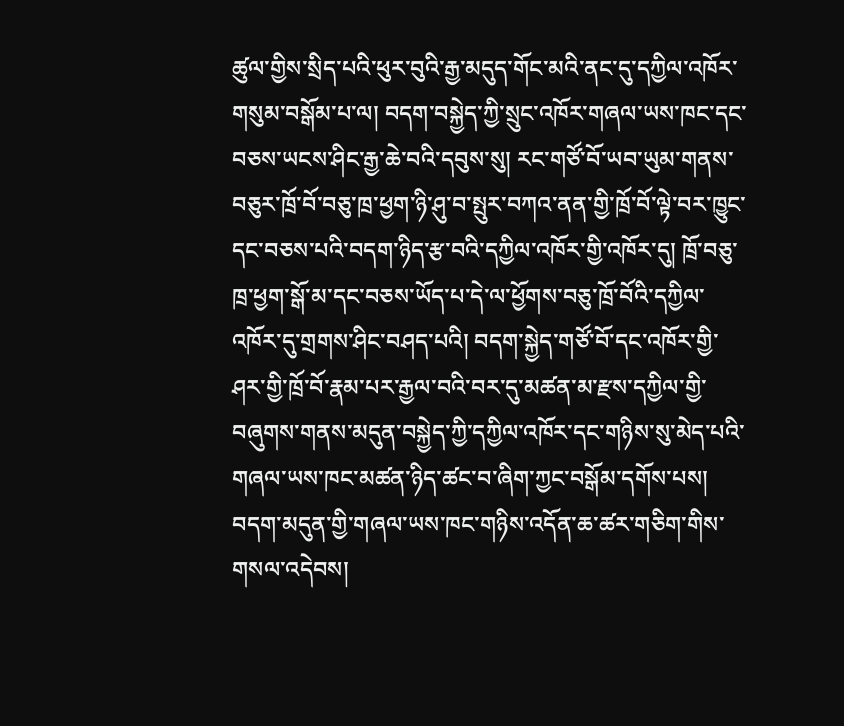ཚུལ་གྱིས་སྲིད་པའི་ཕུར་བུའི་རྒྱ་མདུད་གོང་མའི་ནང་དུ་དཀྱིལ་འཁོར་གསུམ་བསྒོམ་པ་ལ། བདག་བསྐྱེད་ཀྱི་སྲུང་འཁོར་གཞལ་ཡས་ཁང་དང་བཅས་ཡངས་ཤིང་རྒྱ་ཆེ་བའི་དབུས་སུ། རང་གཙོ་བོ་ཡབ་ཡུམ་གནས་བཅུར་ཁྲོ་བོ་བཅུ་ཁྲ་ཕྱག་ཉི་ཤུ་བ་སྤུར་བཀའ་ནན་གྱི་ཁྲོ་བོ་ལྟེ་བར་ཁྱུང་དང་བཅས་པའི་བདག་ཉིད་རྩ་བའི་དཀྱིལ་འཁོར་གྱི་འཁོར་དུ། ཁྲོ་བཅུ་ཁྲ་ཕྱག་སྒོ་མ་དང་བཅས་ཡོད་པ་དེ་ལ་ཕྱོགས་བཅུ་ཁྲོ་བོའི་དཀྱིལ་འཁོར་དུ་གྲགས་ཤིང་བཤད་པའི། བདག་སྐྱེད་གཙོ་བོ་དང་འཁོར་གྱི་ཤར་གྱི་ཁྲོ་བོ་རྣམ་པར་རྒྱལ་བའི་བར་དུ་མཚན་མ་རྫས་དཀྱིལ་གྱི་བཞུགས་གནས་མདུན་བསྐྱེད་ཀྱི་དཀྱིལ་འཁོར་དང་གཉིས་སུ་མེད་པའི་གཞལ་ཡས་ཁང་མཚན་ཉིད་ཚང་བ་ཞིག་ཀྱང་བསྒོམ་དགོས་པས། བདག་མདུན་གྱི་གཞལ་ཡས་ཁང་གཉིས་འདོན་ཆ་ཚར་གཅིག་གིས་གསལ་འདེབས།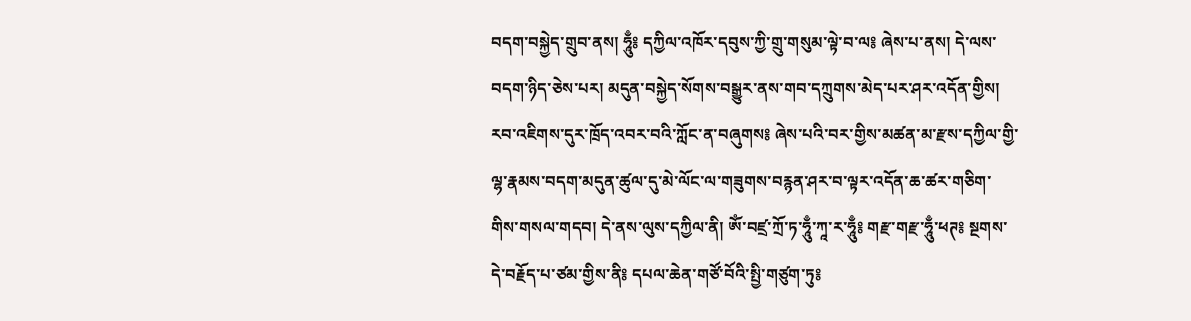བདག་བསྐྱེད་གྲུབ་ནས། ཧཱུྃ༔ དཀྱིལ་འཁོར་དབུས་ཀྱི་གྲུ་གསུམ་ལྟེ་བ་ལ༔ ཞེས་པ་ནས། དེ་ལས་བདག་ཉིད་ཅེས་པར། མདུན་བསྐྱེད་སོགས་བསྒྱུར་ནས་གབ་དཀྲུགས་མེད་པར་ཤར་འདོན་གྱིས། རབ་འཇིགས་དུར་ཁྲོད་འབར་བའི་ཀློང་ན་བཞུགས༔ ཞེས་པའི་བར་གྱིས་མཚན་མ་རྫས་དཀྱིལ་གྱི་ལྷ་རྣམས་བདག་མདུན་ཚུལ་དུ་མེ་ལོང་ལ་གཟུགས་བརྙན་ཤར་བ་ལྟར་འདོན་ཆ་ཚར་གཅིག་གིས་གསལ་གདབ། དེ་ནས་ལུས་དཀྱིལ་ནི། ཨོཾ་བཛྲ་ཀྲོ་ཏ་ཧཱུྃ་ཀཱ་ར་ཧཱུྃ༔ གརྫ་གརྫ་ཧཱུྃ་ཕཊ༔ སྔགས་དེ་བརྗོད་པ་ཙམ་གྱིས་ནི༔ དཔལ་ཆེན་གཙོ་བོའི་སྤྱི་གཙུག་ཏུ༔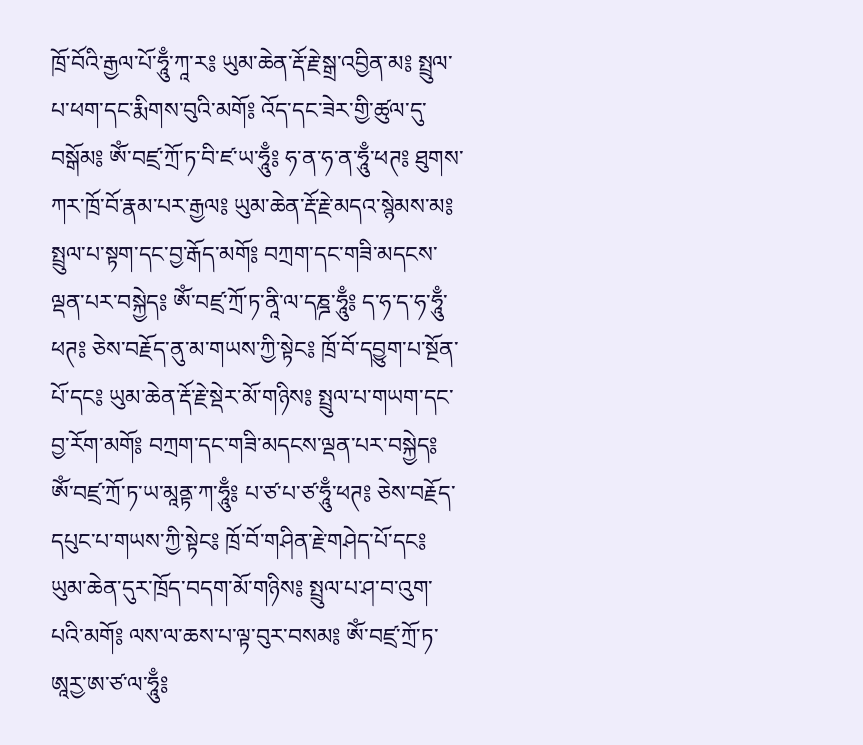ཁྲོ་བོའི་རྒྱལ་པོ་ཧཱུྃ་ཀཱ་ར༔ ཡུམ་ཆེན་རྡོ་རྗེ་སྒྲ་འབྱིན་མ༔ སྤྲུལ་པ་ཕག་དང་རྨིགས་བུའི་མགོ༔ འོད་དང་ཟེར་གྱི་ཚུལ་དུ་བསྒོམ༔ ཨོཾ་བཛྲ་ཀྲོ་ཏ་བི་ཛ་ཡ་ཧཱུྃ༔ ཧ་ན་ཧ་ན་ཧཱུྃ་ཕཊ༔ ཐུགས་ཀར་ཁྲོ་བོ་རྣམ་པར་རྒྱལ༔ ཡུམ་ཆེན་རྡོ་རྗེ་མདའ་སྙེམས་མ༔ སྤྲུལ་པ་སྟག་དང་བྱ་རྒོད་མགོ༔ བཀྲག་དང་གཟི་མདངས་ལྡན་པར་བསྐྱེད༔ ཨོཾ་བཛྲ་ཀྲོ་ཏ་ནཱི་ལ་དཎྜ་ཧཱུྃ༔ ད་ཧ་ད་ཧ་ཧཱུྃ་ཕཊ༔ ཅེས་བརྗོད་ནུ་མ་གཡས་ཀྱི་སྟེང༔ ཁྲོ་བོ་དབྱུག་པ་སྔོན་པོ་དང༔ ཡུམ་ཆེན་རྡོ་རྗེ་སྡེར་མོ་གཉིས༔ སྤྲུལ་པ་གཡག་དང་བྱ་རོག་མགོ༔ བཀྲག་དང་གཟི་མདངས་ལྡན་པར་བསྐྱེད༔ ཨོཾ་བཛྲ་ཀྲོ་ཏ་ཡ་མཱནྟ་ཀ་ཧཱུྃ༔ པ་ཙ་པ་ཙ་ཧཱུྃ་ཕཊ༔ ཅེས་བརྗོད་དཔུང་པ་གཡས་ཀྱི་སྟེང༔ ཁྲོ་བོ་གཤིན་རྗེ་གཤེད་པོ་དང༔ ཡུམ་ཆེན་དུར་ཁྲོད་བདག་མོ་གཉིས༔ སྤྲུལ་པ་ཤ་བ་འུག་པའི་མགོ༔ ལས་ལ་ཆས་པ་ལྟ་བུར་བསམ༔ ཨོཾ་བཛྲ་ཀྲོ་ཏ་ཨཱརྱ་ཨ་ཙ་ལ་ཧཱུྃ༔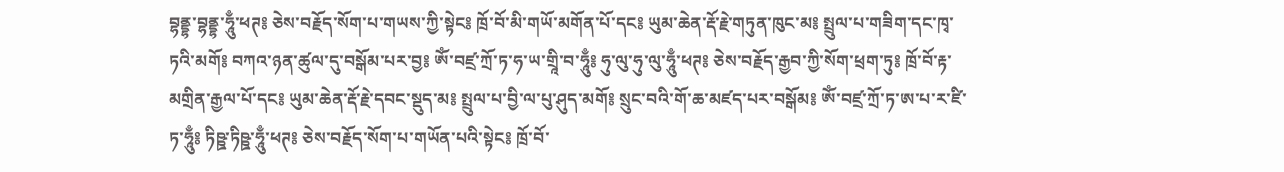བྷནྡྷ་བྷནྡྷ་ཧཱུྃ་ཕཊ༔ ཅེས་བརྗོད་སོག་པ་གཡས་ཀྱི་སྟེང༔ ཁྲོ་བོ་མི་གཡོ་མགོན་པོ་དང༔ ཡུམ་ཆེན་རྡོ་རྗེ་གཏུན་ཁུང་མ༔ སྤྲུལ་པ་གཟིག་དང་ཁྭ་ཏའི་མགོ༔ བཀའ་ཉན་ཚུལ་དུ་བསྒོམ་པར་བྱ༔ ཨོཾ་བཛྲ་ཀྲོ་ཏ་ཧ་ཡ་གྲཱི་བ་ཧཱུྃ༔ ཧུ་ལུ་ཧུ་ལུ་ཧཱུྃ་ཕཊ༔ ཅེས་བརྗོད་རྒྱབ་ཀྱི་སོག་ཕྲག་ཏུ༔ ཁྲོ་བོ་རྟ་མགྲིན་རྒྱལ་པོ་དང༔ ཡུམ་ཆེན་རྡོ་རྗེ་དབང་སྡུད་མ༔ སྤྲུལ་པ་བྱི་ལ་པུ་ཤུད་མགོ༔ སྲུང་བའི་གོ་ཆ་མཛད་པར་བསྒོམ༔ ཨོཾ་བཛྲ་ཀྲོ་ཏ་ཨ་པ་ར་ཛི་ཏ་ཧཱུྃ༔ ཏིཥྛ་ཏིཥྛ་ཧཱུྃ་ཕཊ༔ ཅེས་བརྗོད་སོག་པ་གཡོན་པའི་སྟེང༔ ཁྲོ་བོ་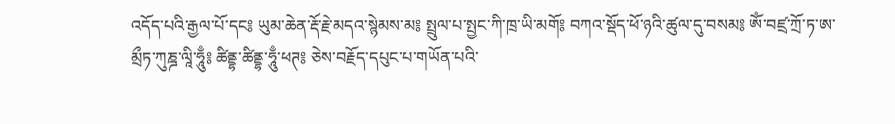འདོད་པའི་རྒྱལ་པོ་དང༔ ཡུམ་ཆེན་རྡོ་རྗེ་མདའ་སྙེམས་མ༔ སྤྲུལ་པ་སྤྱང་ཀི་ཁྲ་ཡི་མགོ༔ བཀའ་སྡོད་ཕོ་ཉའི་ཚུལ་དུ་བསམ༔ ཨོཾ་བཛྲ་ཀྲོ་ཏ་ཨ་མྲྀཏ་ཀུཎྜ་ལཱི་ཧཱུྃ༔ ཚིནྡྷ་ཚིནྡྷ་ཧཱུྃ་ཕཊ༔ ཅེས་བརྗོད་དཔུང་པ་གཡོན་པའི་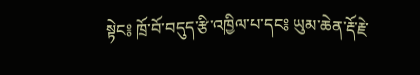སྟེང༔ ཁྲོ་བོ་བདུད་རྩི་འཁྱིལ་པ་དང༔ ཡུམ་ཆེན་རྡོ་རྗེ་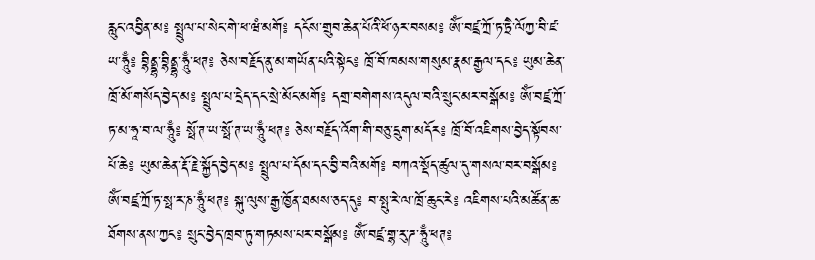རླུང་འབྱིན་མ༔ སྤྲུལ་པ་སེང་གེ་ཕ་ཝཾ་མགོ༔ དངོས་གྲུབ་ཆེན་པོའི་ཕོ་ཉར་བསམ༔ ཨོཾ་བཛྲ་ཀྲོ་ཏ་ཏྲཻ་ལོཀྱ་བི་ཛ་ཡ་ཧཱུྃ༔ བྷིནྡྷ་བྷིནྡྷ་ཧཱུྃ་ཕཊ༔ ཅེས་བརྗོད་ནུ་མ་གཡོན་པའི་སྟེང༔ ཁྲོ་བོ་ཁམས་གསུམ་རྣམ་རྒྱལ་དང༔ ཡུམ་ཆེན་ཁྲོ་མོ་གསོད་བྱེད་མ༔ སྤྲུལ་པ་དྲེད་དང་སྲེ་མོང་མགོ༔ དགྲ་བགེགས་འདུལ་བའི་སྲུང་མར་བསྒོམ༔ ཨོཾ་བཛྲ་ཀྲོ་ཏ་མ་ཧཱ་བ་ལ་ཧཱུྃ༔ སྥོ་ཊ་ཡ་སྥོ་ཊ་ཡ་ཧཱུྃ་ཕཊ༔ ཅེས་བརྗོད་འོག་གི་བཅུ་དྲུག་མདོར༔ ཁྲོ་བོ་འཇིགས་བྱེད་སྟོབས་པོ་ཆེ༔ ཡུམ་ཆེན་རྡོ་རྗེ་སྐྱོད་བྱེད་མ༔ སྤྲུལ་པ་དོམ་དང་བྱི་བའི་མགོ༔ བཀའ་སྡོད་ཚུལ་དུ་གསལ་བར་བསྒོམ༔ ཨོཾ་བཛྲ་ཀྲོ་ཏ་སྥ་ར་ཎ་ཧཱུྃ་ཕཊ༔ སྐུ་ལུས་རྒྱ་ཁྱོན་ཐམས་ཅད་དུ༔ བ་སྤུ་རེ་ལ་ཁྲོ་ཆུང་རེ༔ འཇིགས་པའི་མཚོན་ཆ་ཐོགས་ནས་ཀྱང༔ སྲུང་བྱེད་ཁྲབ་ཏུ་གཏམས་པར་བསྒོམ༔ ཨོཾ་བཛྲ་གྷ་རུ་ཌ་ཧཱུྃ་ཕཊ༔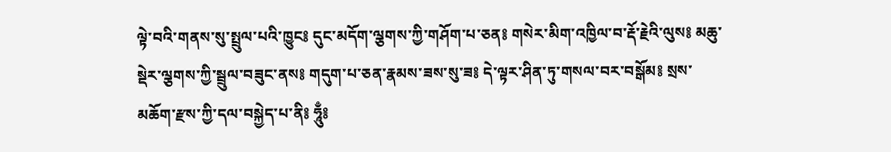ལྟེ་བའི་གནས་སུ་སྤྲུལ་པའི་ཁྱུང༔ དུང་མདོག་ལྕགས་ཀྱི་གཤོག་པ་ཅན༔ གསེར་མིག་འཁྱིལ་བ་རྡོ་རྗེའི་ལུས༔ མཆུ་སྡེར་ལྕགས་ཀྱི་སྦྲུལ་བཟུང་ནས༔ གདུག་པ་ཅན་རྣམས་ཟས་སུ་ཟ༔ དེ་ལྟར་ཤིན་ཏུ་གསལ་བར་བསྒོམ༔ སྲས་མཆོག་རྫས་ཀྱི་དལ་བསྐྱེད་པ་ནི༔ ཧཱུྃ༔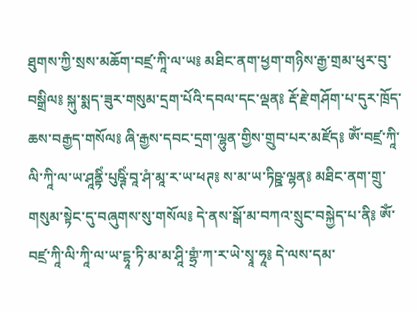ཐུགས་ཀྱི་སྲས་མཆོག་བཛྲ་ཀཱི་ལ་ཡ༔ མཐིང་ནག་ཕྱག་གཉིས་རྒྱ་གྲམ་ཕུར་བུ་བསྒྲིལ༔ སྐུ་སྨད་ཟུར་གསུམ་དྲག་པོའི་དབལ་དང་ལྡན༔ རྡོ་རྗེ་གཤོག་པ་དུར་ཁྲོད་ཆས་བརྒྱད་གསོལ༔ ཞི་རྒྱས་དབང་དྲག་ལྷུན་གྱིས་གྲུབ་པར་མཛོད༔ ཨོཾ་བཛྲ་ཀཱི་ལི་ཀཱི་ལ་ཡ་ཤཱནྟིཾ་པུཥྚིཾ་བཱ་ཤཾ་མཱ་ར་ཡ་ཕཊ༔ ས་མ་ཡ་ཏིཥྛ་ལྷན༔ མཐིང་ནག་གྲུ་གསུམ་སྟེང་དུ་བཞུགས་སུ་གསོལ༔ དེ་ནས་སྒོ་མ་བཀའ་སྲུང་བསྐྱེད་པ་ནི༔ ཨོཾ་བཛྲ་ཀཱི་ལི་ཀཱི་ལ་ཡ་དྷཱ་ཏི་མ་མ་ཤཱི་གྷྲཾ་ཀ་ར་ཡེ་སྭཱ་ཧཱ༔ དེ་ལས་དམ་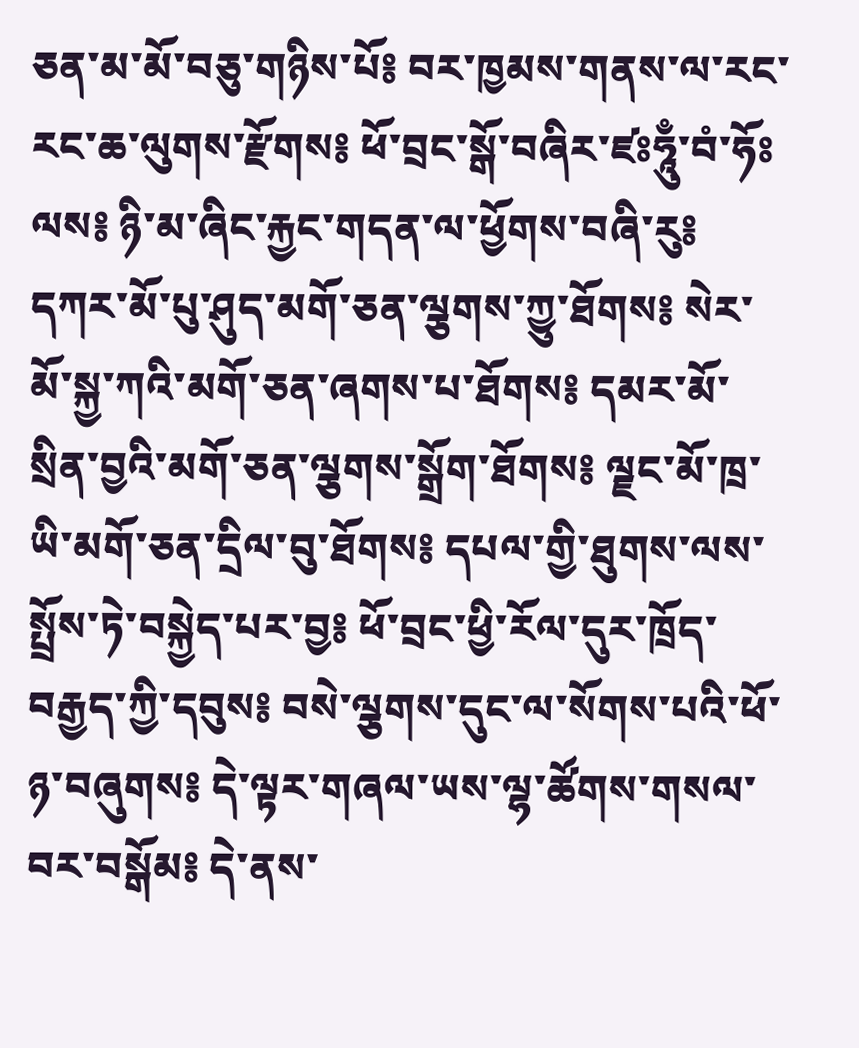ཅན་མ་མོ་བཅུ་གཉིས་པོ༔ བར་ཁྱམས་གནས་ལ་རང་རང་ཆ་ལུགས་རྫོགས༔ ཕོ་བྲང་སྒོ་བཞིར་ཛཿཧཱུྃ་བཾ་ཧོཿལས༔ ཉི་མ་ཞིང་རྐྱང་གདན་ལ་ཕྱོགས་བཞི་རུ༔ དཀར་མོ་པུ་ཤུད་མགོ་ཅན་ལྕགས་ཀྱུ་ཐོགས༔ སེར་མོ་སྐྱ་ཀའི་མགོ་ཅན་ཞགས་པ་ཐོགས༔ དམར་མོ་སྲིན་བྱའི་མགོ་ཅན་ལྕགས་སྒྲོག་ཐོགས༔ ལྗང་མོ་ཁྲ་ཡི་མགོ་ཅན་དྲིལ་བུ་ཐོགས༔ དཔལ་གྱི་ཐུགས་ལས་སྤྲོས་ཏེ་བསྐྱེད་པར་བྱ༔ ཕོ་བྲང་ཕྱི་རོལ་དུར་ཁྲོད་བརྒྱད་ཀྱི་དབུས༔ བསེ་ལྕགས་དུང་ལ་སོགས་པའི་ཕོ་ཉ་བཞུགས༔ དེ་ལྟར་གཞལ་ཡས་ལྷ་ཚོགས་གསལ་བར་བསྒོམ༔ དེ་ནས་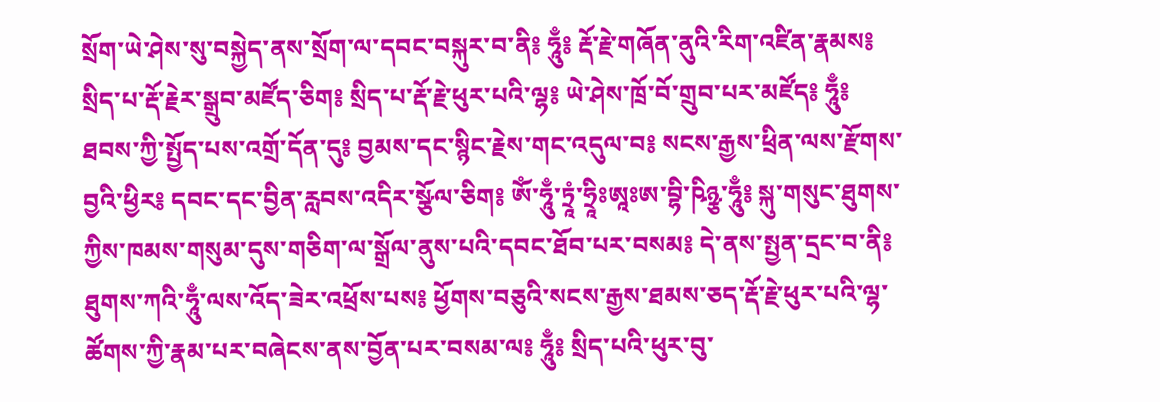སྲོག་ཡེ་ཤེས་སུ་བསྐྱེད་ནས་སྲོག་ལ་དབང་བསྐུར་བ་ནི༔ ཧཱུྃ༔ རྡོ་རྗེ་གཞོན་ནུའི་རིག་འཛིན་རྣམས༔ སྲིད་པ་རྡོ་རྗེར་སྒྲུབ་མཛོད་ཅིག༔ སྲིད་པ་རྡོ་རྗེ་ཕུར་པའི་ལྷ༔ ཡེ་ཤེས་ཁྲོ་བོ་གྲུབ་པར་མཛོད༔ ཧཱུྃ༔ ཐབས་ཀྱི་སྤྱོད་པས་འགྲོ་དོན་དུ༔ བྱམས་དང་སྙིང་རྗེས་གང་འདུལ་བ༔ སངས་རྒྱས་ཕྲིན་ལས་རྫོགས་བྱའི་ཕྱིར༔ དབང་དང་བྱིན་རླབས་འདིར་སྩོལ་ཅིག༔ ཨོཾ་ཧཱུྃ་ཏྲཱཾ་ཧྲཱིཿཨཱཿཨ་བྷི་ཥིཉྩ་ཧཱུྃ༔ སྐུ་གསུང་ཐུགས་ཀྱིས་ཁམས་གསུམ་དུས་གཅིག་ལ་སྒྲོལ་ནུས་པའི་དབང་ཐོབ་པར་བསམ༔ དེ་ནས་སྤྱན་དྲང་བ་ནི༔ ཐུགས་ཀའི་ཧཱུྃ་ལས་འོད་ཟེར་འཕྲོས་པས༔ ཕྱོགས་བཅུའི་སངས་རྒྱས་ཐམས་ཅད་རྡོ་རྗེ་ཕུར་པའི་ལྷ་ཚོགས་ཀྱི་རྣམ་པར་བཞེངས་ནས་བྱོན་པར་བསམ་ལ༔ ཧཱུྃ༔ སྲིད་པའི་ཕུར་བུ་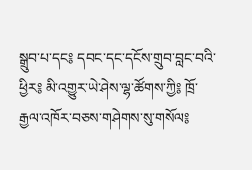སྒྲུབ་པ་དང༔ དབང་དང་དངོས་གྲུབ་བླང་བའི་ཕྱིར༔ མི་འགྱུར་ཡེ་ཤེས་ལྷ་ཚོགས་ཀྱི༔ ཁྲོ་རྒྱལ་འཁོར་བཅས་གཤེགས་སུ་གསོལ༔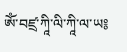ཨོཾ་བཛྲ་ཀཱི་ལི་ཀཱི་ལ་ཡ༔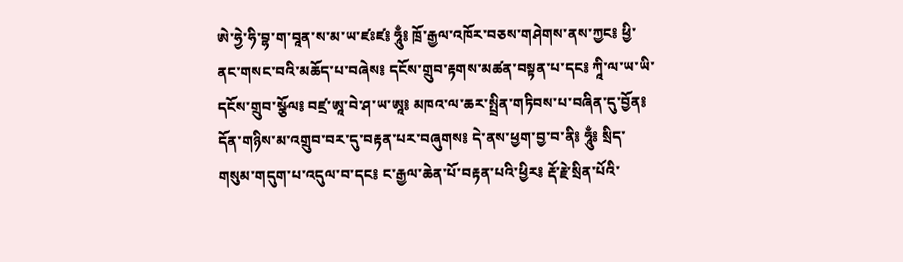ཨེ་ཧྱེ་ཧི་བྷ་ག་བཱན་ས་མ་ཡ་ཛཿཛ༔ ཧཱུྃ༔ ཁྲོ་རྒྱལ་འཁོར་བཅས་གཤེགས་ནས་ཀྱང༔ ཕྱི་ནང་གསང་བའི་མཆོད་པ་བཞེས༔ དངོས་གྲུབ་རྟགས་མཚན་བསྟན་པ་དང༔ ཀཱི་ལ་ཡ་ཡི་དངོས་གྲུབ་སྩོལ༔ བཛྲ་ཨཱ་བེ་ཤ་ཡ་ཨཱ༔ མཁའ་ལ་ཆར་སྤྲིན་གཏིབས་པ་བཞིན་དུ་བྱོན༔ དོན་གཉིས་མ་འགྲུབ་བར་དུ་བརྟན་པར་བཞུགས༔ དེ་ནས་ཕྱག་བྱ་བ་ནི༔ ཧཱུྃ༔ སྲིད་གསུམ་གདུག་པ་འདུལ་བ་དང༔ ང་རྒྱལ་ཆེན་པོ་བརྟན་པའི་ཕྱིར༔ རྡོ་རྗེ་སྲིན་པོའི་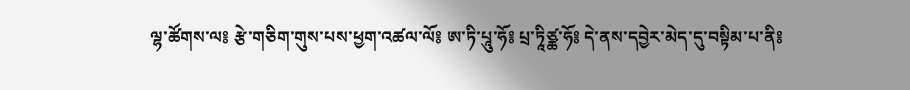ལྷ་ཚོགས་ལ༔ རྩེ་གཅིག་གུས་པས་ཕྱག་འཚལ་ལོ༔ ཨ་ཏི་པཱུ་ཧོ༔ པྲ་ཏཱིཙྪ་ཧོ༔ དེ་ནས་དབྱེར་མེད་དུ་བསྟིམ་པ་ནི༔